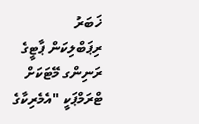ޚަބަރު
ރިޕަބްލިކަން ޕާޓީގެ ރަނިންގ މޭޓަކަށް ޓްރަމްޕަކީ "އެމެރިކާގެ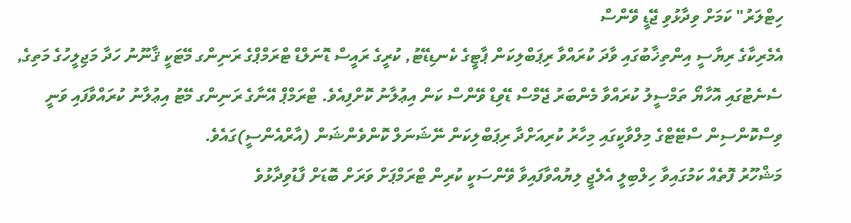ހިޓްލަރު" ކަމަށް ވިދާޅުވި ޖޭޑީ ވޭންސް
އެމެރިކާގެ ރިޔާސީ އިންތިޚާބުގައި ވާދަ ކުރައްވާ ރިޕަބްލިކަން ޕާޓީގެ ކެނޑިޑޭޓު, ކުރީގެ ރައީސް ޑޮނަލްޑް ޓްރަމްޕްގެ ރަނިންގ މޭޓަކީ ޤާނޫނު ހަދާ މަޖިލީހުގެ މަތިގެ, ސެނެޓުގައި އޮހާޔޯ ތަމްސީލު ކުރައްވާ މެންބަރު ޖޭމްސް ޑޭވިޑް ވޭންސް ކަން އިޢުލާނު ކޮށްފިއެވެ. ޓްރަމްޕް އޭނާގެ ރަނިންގ މޭޓު އިޢުލާނު ކުރައްވާފައި ވަނީ ވިސްކޮންސިން ސްޓޭޓްގެ މިލްވާކީގައި މިހާރު ކުރިއަށްދާ ރިޕަބްލިކަން ނޭޝަނަލް ކޮންވެންޝަން (އާރްއެންސީ)ގައެވެ.
މަޝްހޫރު ފޮތެއް ކަމުގައިވާ ހިލްބިލީ އެލެޖީ ލިޔުއްވާފައިވާ ވޭންސަކީ ކުރިން ޓްރަމްޕަށް ވަރަށް ބޮޑަށް ފާޑުވިދާޅުވެ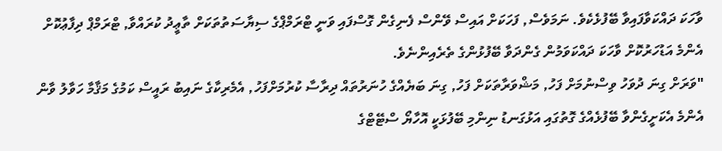ވާހަކަ ދައްކަވާފައިވާ ބޭފުޅެކެވެ. ނަމަވެސް, ފަހަކަށް އައިސް ވޭންސް ފެނިގެން ގޮސްފައި ވަނީ ޓްރަމްޕްގެ ސިޔާސަތުތަކަށް ތާޢީދު ކުރައްވާ, ޓްރަމްޕް ދިފާޢުކޮށް އެންމެ އަޑުހަރުކޮށް ވާހަކަ ދައްކަވަމުން ގެންދަވާ ބޭފުޅުންގެ ތެރެއިންނެވެ.
"ވަރަށް ގިނަ ދުވަހު ވިސްނުމަށް ފަހު, މަޝްވަރާތަކަށް ފަހު, ގިނަ ބަޔެއްގެ ހުނަރުތައް ދިރާސާ ކުރުމަށްފަހު, އެމެރިކާގެ ނައިބު ރައީސް ކަމުގެ މަޤާމާ ހަވާލު ވާން އެންމެ އެކަށީގެންވާ ބޭފުޅެއްގެ ގޮތުގައި އަޅުގަނޑު ނިންމި ބޭފުޅަކީ އޮހާޔޯ ސްޓޭޓްގެ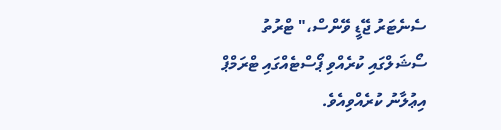ސެނެޓަރު ޖޭޑީ ވޭންސް،" ޓްރުތު ސޯޝަލްގައި ކުރެއްވި ޕޯސްޓެއްގައި ޓްރަމްޕް އިޢުލާނު ކުރެއްވިއެވެ.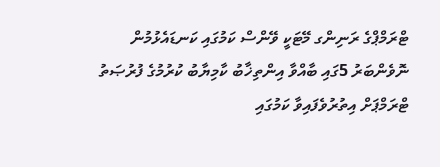ޓްރަމްޕްގެ ރަނިންގ މޭޓަކީ ވޭންސް ކަމުގައި ކަނޑައެޅުމުން ނޮވެންބަރު 5ގައި ބާއްވާ އިންތިޚާބު ކާމިޔާބު ކުރުމުގެ ފުރުޞަތު ޓްރަމްޕަށް އިތުރުވެފައިވާ ކަމުގައި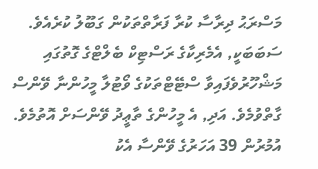މަސްރަޙު ދިރާސާ ކުރާ ފަރާތްތަކުން ގަބޫލު ކުރެއެވެ. ސަބަބަކީ, އެމެރިކާގެ ރަސްޓިކް ބެލްޓްގެ ގޮތުގައި މަޝްހޫރުވެފައިވާ ސްޓޭޓްތަކުގެ ވޯޓުލާ މީހުންނާ ވޭންސް ގާތްވުމެވެ. އަދި, އެ މީހުންގެ ތާޢީދު ވޭންސަށް އޮތުމެވެ. އުމުރުން 39 އަހަރުގެ ވޭންސާ އެކު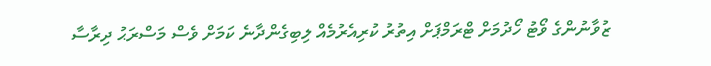ޒުވާނުންގެ ވޯޓު ހޯދުމަށް ޓްރަމްޕަށް އިތުރު ކުރިއެރުމެއް ލިބިގެންދާނެ ކަމަށް ވެސް މަސްރަޙު ދިރާސާ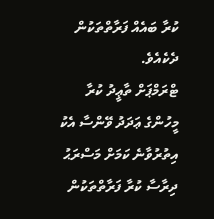ކުރާ ބައެއް ފަރާތްތަކުން ދެކެއެވެ.
ޓްރަމްޕަށް ތާޢީދު ކުރާ މީހުންގެ ޢަދަދު ވޭންސާ އެކު އިތުރުވާނެ ކަމަށް މަސްރަޙު ދިރާސާ ކުރާ ފަރާތްތަކުން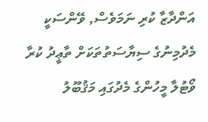އަންދާޒާ ކުރި ނަމަވެސް, ވޭންސަކީ މެދުމިނުގެ ސިޔާސަތުތަކަށް ތާޢީދު ކުރާ ވޯޓުލާ މީހުންގެ މެދުގައި މަޤުބޫލު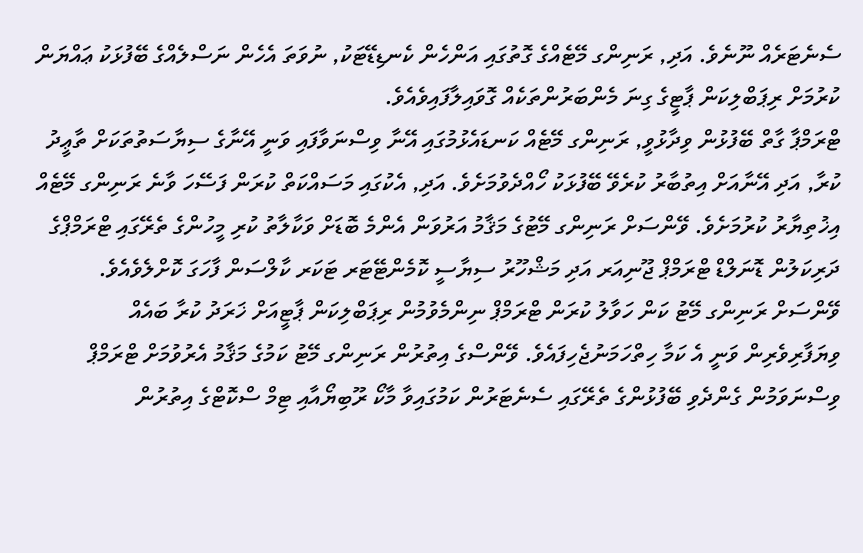ސެނެޓަރެއް ނޫނެވެ. އަދި, ރަނިންގ މޭޓެއްގެ ގޮތުގައި އަންހެން ކެނޑިޑޭޓަކު, ނުވަތަ އެހެން ނަސްލެއްގެ ބޭފުޅަކު ޢައްޔަން ކުރުމަށް ރިޕަބްލިކަން ޕާޓީގެ ގިނަ މެންބަރުންތަކެއް ގޮވައިލާފައިވެއެވެ.
ޓްރަމްޕާ ގާތް ބޭފުޅުން ވިދާޅުވީ, ރަނިންގ މޭޓެއް ކަނޑައެޅުމުގައި އޭނާ ވިސްނަވާފައި ވަނީ އޭނާގެ ސިޔާސަތުތަކަށް ތާޢީދު ކުރާ, އަދި އޭނާއަށް އިތުބާރު ކުރެވޭ ބޭފުޅަކު ހޯއްދެވުމަށެވެ. އަދި, އެކުގައި މަސައްކަތް ކުރަން ފަސޭހަ ވާނެ ރަނިންގ މޭޓެއް އިޚުތިޔާރު ކުރުމަށެވެ. ވޭންސަށް ރަނިންގ މޭޓުގެ މަޤާމު އަރުވަން އެންމެ ބޮޑަށް ވަކާލާތު ކުރި މީހުންގެ ތެރޭގައި ޓްރަމްޕްގެ ދަރިކަލުން ޑޮނަލްޑް ޓްރަމްޕް ޖޫނިއަރ އަދި މަޝްހޫރު ސިޔާސީ ކޮމެންޓޭޓަރ ޓަކަރ ކާލްސަން ފާހަގަ ކޮށްލެވެއެވެ.
ވޭންސަށް ރަނިންގ މޭޓު ކަން ހަވާލު ކުރަން ޓްރަމްޕް ނިންމެވުމުން ރިޕަބްލިކަން ޕާޓީއަށް ޚަރަދު ކުރާ ބައެއް ވިޔަފާރިވެރިން ވަނީ އެ ކަމާ ހިތްހަމަނުޖެހިފައެވެ. ވޭންސްގެ އިތުރުން ރަނިންގ މޭޓު ކަމުގެ މަޤާމު އެރުވުމަށް ޓްރަމްޕް ވިސްނަވަމުން ގެންދެވި ބޭފުޅުންގެ ތެރޭގައި ސެނެޓަރުން ކަމުގައިވާ މާކޯ ރޫބިޔޯއާއި ޓިމް ސްކޮޓްގެ އިތުރުން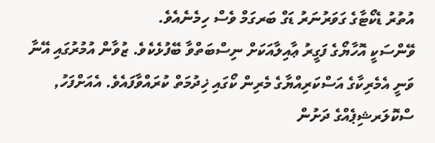އުތުރު ޑެކޯޓާގެ ގަވަރުނަރު ޑަގް ބަރގަމް ވެސް ހިމެނެއެވެ.
ވޭންސަކީ އޮހާޔޯގެ ފަގީރު ޢާއިލާއަކަށް ނިސްބަތްވާ ބޭފުޅެކެވެ. ޒުވާން އުމުރުގައި އޭނާ ވަނީ އެމެރިކާގެ އަސްކަރިއްޔާގެ މެރިން ކޯގައި ޚިދުމަތް ކުރައްވާފައެވެ. އެއަށްފަހު, ސްކޮލަރޝިޕެއްގެ ދަށުން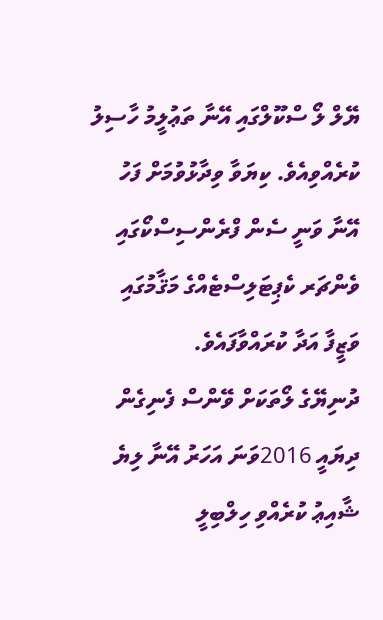ޔޭލް ލޯ ސްކޫލްގައި އޭނާ ތަޢުލީމު ހާސިލު ކުރެއްވިއެވެ. ކިޔަވާ ވިދާޅުވުމަށް ފަހު އޭނާ ވަނީ ސެން ފްރެންސިސްކޯގައި ވެންޗަރ ކެޕިޓަލިސްޓެއްގެ މަޤާމުގައި ވަޒީފާ އަދާ ކުރައްވާފައެވެ.
ދުނިޔޭގެ ލޯތަކަށް ވޭންސް ފެނިގެން ދިޔައީ 2016ވަނަ އަހަރު އޭނާ ލިޔެ ޝާއިޢު ކުރެއްވި ހިލްބިލީ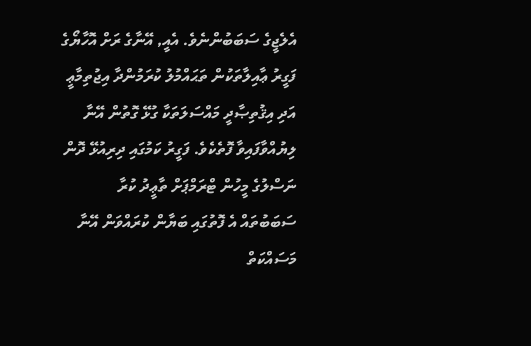އެލެޖީގެ ސަބަބުންނެވެ. އެއީ, އޭނާގެ ރަށް އޮހާޔޯގެ ފަގީރު ޢާއިލާތަކުން ތަޙައްމުލު ކުރަމުންދާ އިޖުތިމާޢީ އަދި އިޤުތިޞާދީ މައްސަލަތަކާ ގުޅޭ ގޮތުން އޭނާ ލިޔުއްވާފައިވާ ފޮތެކެވެ. ފަގީރު ކަމުގައި ދިރިއުޅޭ ދޮން ނަސްލުގެ މީހުން ޓްރަމްޕަށް ތާޢީދު ކުރާ ސަބަބުތައް އެ ފޮތުގައި ބަޔާން ކުރައްވަން އޭނާ މަސައްކަތް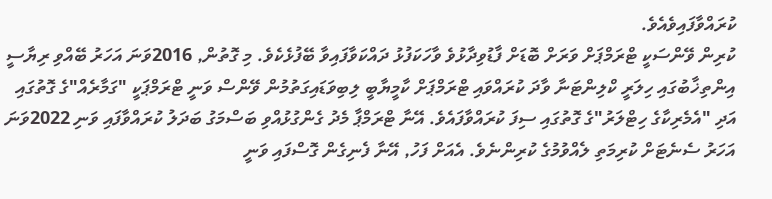ކުރައްވާފައިވެއެވެ.
ކުރިން ވޭންސަކީ ޓްރަމްޕަށް ވަރަށް ބޮޑަށް ފާޑުވިދާޅުވެ ވާހަކަފުޅު ދައްކަވާފައިވާ ބޭފުޅެކެވެ. މި ގޮތުން, 2016ވަނަ އަހަރު ބޭއްވި ރިޔާސީ އިންތިޚާބުގައި ހިލަރީ ކްލިންޓަނާ ވާދަ ކުރައްވައި ޓްރަމްޕަށް ކާމީޔާބީ ލިބިވަޑައިގަތުމުން ވޭންސް ވަނީ ޓްރަމްޕަކީ "ގަމާރެއް"ގެ ގޮތުގައި އަދި "އެމެރިކާގެ ހިޓްލަރު"ގެ ގޮތުގައި ސިފަ ކުރައްވާފައެވެ. އޭނާ ޓްރަމްޕާ މެދު ގެންގުޅުއްވި ބަސްމަގު ބަދަލު ކުރައްވާފައި ވަނި 2022ވަނަ އަހަރު ސެނެޓަށް ކުރިމަތި ލެއްވުމުގެ ކުރިންނެވެ. އެއަށް ފަހު, އޭނާ ފެނިގެން ގޮސްފައި ވަނީ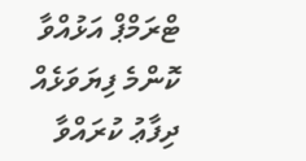ޓްރަމްޕް އަޅުއްވާ ކޮންމެ ފިޔަވަޅެއް ދިފާޢު ކުރައްވާ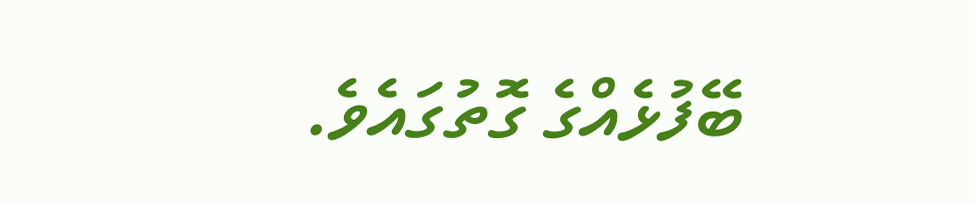ބޭފުޅެއްގެ ގޮތުގައެވެ.